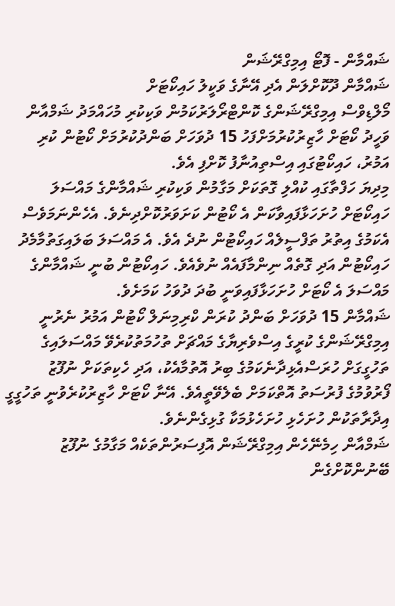ޝައްމާން - ފޮޓޯ އިމިގްރޭޝަން
ޝައްމާން ދޫކޮށްލަން އެދި އޭނާގެ ވަކީލު ހައިކޯޓަށް
މޯލްޑިވްސް އިމިގްރޭޝަންގެ ކޮންޓްރޯލަރުކަމުން ވަކިކުރި މުހައްމަދު ޝަމްއާން ވަހީދު ކޯޓަށް ހާޒިރުކުރުމަށްފަހު 15 ދުވަހަށް ބަންދުކުރުމަށް ކޯޓުން ކުރި އަމުރު، ހައިކޯޓުގައި އިސްތިއުނާފު ކޮށްފި އެވެ.
މިދިޔަ ހަފްތާގައި ކުއްލި ގޮތަކަށް މަގާމުން ވަކިކުރި ޝައްމާންގެ މައްސަލަ ހައިކޯޓަށް ހުށަހަޅާފައިވާކަން އެ ކޯޓުން ކަށަވަރުކޮށްދިނެވެ. އެހެންނަމަވެސް އެކަމުގެ އިތުރު ތަފްސީލެއް ހައިކޯޓުން ނުދެ އެވެ. އެ މައްސަލަ ބަލައިގަތުމާމެދު ހައިކޯޓުން އަދި ގޮތެއް ނިންމާފައެއް ނުވެއެވެ. ހައިކޯޓުން ބުނީ ޝައްމާންގެ މައްސަލަ އެ ކޯޓަށް ހުށަހަޅާފައިވަނީ ބުދަ ދުވަހު ކަމަށެވެ.
ޝައްމާން 15 ދުވަހަށް ބަންދު ކުރަން ކްރިމިނަލް ކޯޓުން އަމުރު ނެރުނީ އިމިގްރޭޝަންގެ ކުރީގެ އިސްވެރިޔާގެ މައްޗަށް ތުހުމަތުކުރެވޭ މައްސަލައިގެ ތަހުގީގަށް ހުރަސްއެޅިދާނެކަމުގެ ބިރު އޮތުމާއެކު، އަދި ހެކިތަކަށް ނުފޫޒު ފޯރުވުމުގެ ފުރުސަތު އޮތްކަމަށް ބެލެވޭތީއެވެ. އޭނާ ކޯޓަށް ހާޒިރުކުރެވުނީ ތަހުގީގީ އިދާރާތަކުން ހުށަހެޅި ހުށަހެޅުމަކާ ގުޅިގެންނެވެ.
ޝަމްއާން ހިމެނޭހެން އިމިގްރޭޝަން އޮފިސަރުންތަކެއް މަގާމުގެ ނުފޫޒު ބޭނުންކޮށްގެން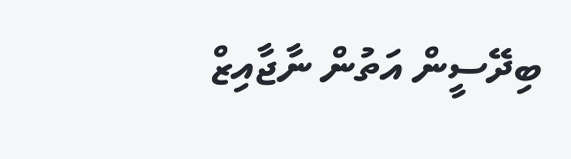ބިދޭސީން އަތުން ނާޖާއިޒް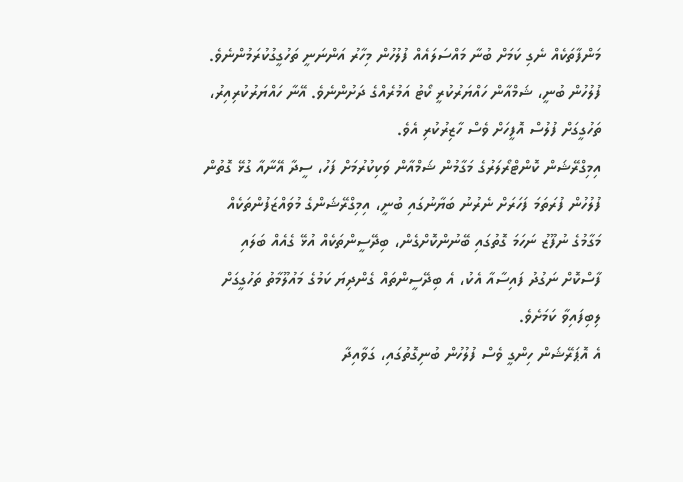މަންފާތަކެއް ނެގި ކަމަށް ބުނާ މައްސަލައެއް ފުލުހުން މިހާރު އަންނަނީ ތަހުގީގުކުރަމުންނެވެ. ފުލުހުން ބުނީ، ޝަމްއާން ހައްޔަރުކުރީ ކޯޓު އަމުރެއްގެ ދަށުންނެވެ. އޭނާ ހައްޔަރުކުރިއިރު، ތަހުގީގަށް ފުލުސް އޮފީހަށް ވެސް ހާޒިރުކުރި އެވެ.
އިމިގްރޭޝަން ކޮންޓްރޯލަރުގެ މަގާމުން ޝަމްއާން ވަކިކުރުމަށް ފަހު، ސީދާ އޭނާއާ ގުޅޭ ގޮތުން ފުލުހުން ފުރަތަމަ ފަހަރަށް ނެރުނު ބަޔާނުގައި ބުނީ، އިމިގްރޭޝަންގެ މުވައްޒަފުންތަކެއް މަގާމުގެ ނުފޫޒު ނަހަމަ ގޮތުގައި ބޭނުންކޮށްގެން، ބިދޭސީންތަކެއް އުޅޭ ގެއެއް ބަލައި ފާސްކޮށް ނަގުދު ފައިސާއާ އެކު، އެ ބިދޭސީންތައް ގެންދިޔަ ކަމުގެ މައުލޫމާތު ތަހުގީގަށް ލިބިފައިވާ ކަމަށެވެ.
އެ އޮޕަރޭޝަން ހިންގީ ވެސް ފުލުހުން ބުނިގޮތުގައި، ގަވާއިދާ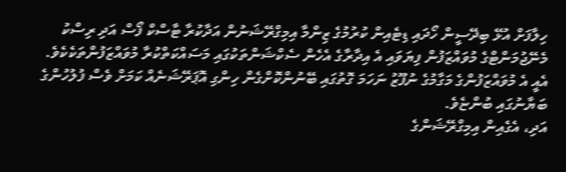ހިލާފަށް އުޅޭ ބިދޭސީން ހޯދައި ޑިޓެއިން ކުރުމުގެ ޒިންމާ އިމިގްރޭޝަނުން އަދާކުރާ ޓާސްކް ފޯސް އަދި ރިސްކު މެނޭޖުމަންޓްގެ މުވައްޒަފުން ފިޔަވައި އެ އިދާރާގެ އެހެން ސެކްޝަންތަކުގައި މަސައްކަތްކުރާ މުވައްޒަފުންތަކެކެވެ. އެއީ އެ މުވައްޒަފުންގެ މަގާމުގެ ނުފޫޒު ނަހަމަ ގޮތުގައި ބޭނުންކޮށްގެން ހިންގި އޮޕަރޭޝަނެއް ކަމަށް ވެސް ފުލުހުންގެ ބަޔާނުގައި ބުންޏެވެ.
އަދި، އެގެއިން އިމިގްރޭޝަންގެ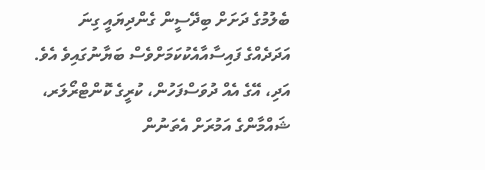ބެލުމުގެ ދަށަށް ބިދޭސީން ގެންދިޔައީ ގިނަ އަދަދެއްގެ ފައިސާއާއެކުކަމަށްވެސް ބަޔާނުގައިވެ އެވެ. އަދި، އޭގެ އެއް ދުވަސްފަހުން، ކުރީގެ ކޮންޓްރޯލަރ، ޝައްމާންގެ އަމުރަށް އެތަނުން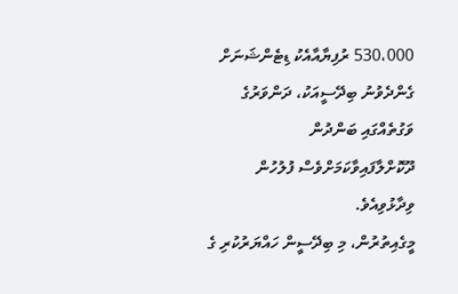530،000 ރުފިޔާއާއެކު ޑިޓެންޝަނަށް ގެންދެވުނު ބިދޭސީއަކު، ދަންވަރުގެ ވަގުތެއްގައި ބަންދުން ދޫކޮށްލާފައިވާކަމަށްވެސް ފުލުހުން ވިދާޅުވިއެވެ.
މީގެއިތުރުން، މި ބިދޭސީން ހައްޔަރުކުރި ގެ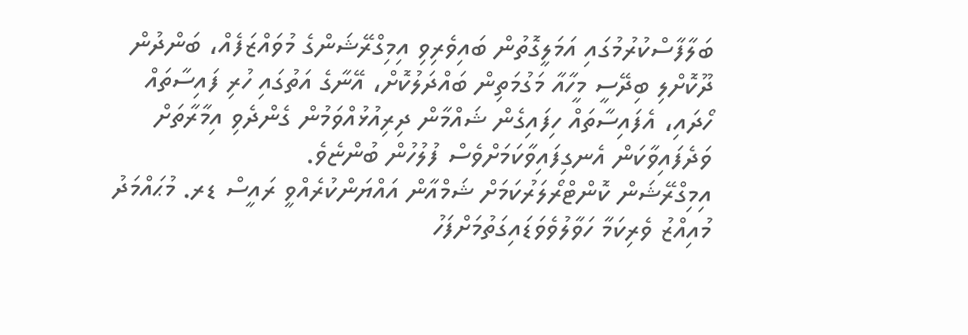ބަލާފާސްކުރުމުގައި އަމަލީގޮތުން ބައިވެރިވި އިމިގްރޭޝަންގެ މުވައްޒަފެއް، ބަންދުން ދޫކޮށްލި ބިދޭސީ މީހާއާ މަގުމަތިން ބައްދަލުކޮށް، އޭނާގެ އަތުގައި ހުރި ފައިސާތައް ހޯދައި، އެފައިސާތައް ހިފައިގެން ޝައްމާން ދިރިއުޅުއްވަމުން ގެންދެވި އިމާރާތަށް ވަދެފައިވާކަން އެނގިފައިވާކަމަށްވެސް ފުލުހުން ބުންޏެވެ.
އިމިގްރޭޝަން ކޮންޓްރޯލަރުކަމަށް ޝަމްއާން އައްޔަންކުރެއްވީ ރައީސް ޑރ. މުޙައްމަދު މުއިއްޒު ވެރިކަމާ ހަވާލުވެވަޑައިގަތުމަށްފަހު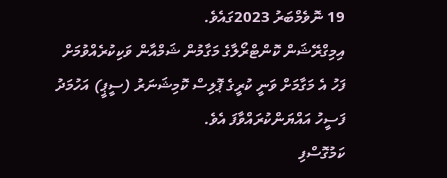19 ނޮވެމްބަރު 2023ގައެވެ.
އިމިގްރޭޝަން ކޮންޓްރޯލާގެ މަގާމުން ޝަމްއާން ވަކިކުރެއްވުމަށް ފަހު އެ މަގާމަށް ވަނީ ކުރީގެ ޕޮލިސް ކޮމިޝަނަރު (ސީޕީ) އަހުމަދު ފަސީހު އައްޔަންކުރައްވާފަ އެވެ.
ކަމުގޮސްފި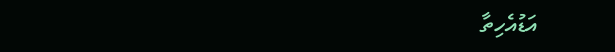އަޑުއެހިތާ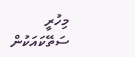މިހުރީ
ސަތޭކައަކުން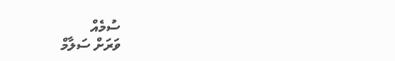ސުމެއް
ވަރަށް ސަލާމް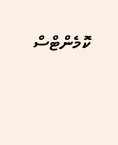ކޮމެންޓްސް